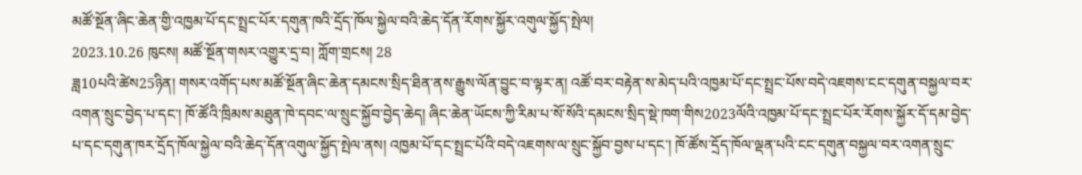མཚོ་སྔོན་ཞིང་ཆེན་གྱི་འཁྱམ་པོ་དང་སྤྲང་པོར་དགུན་ཁའི་དྲོད་ཁོལ་སྐྱེལ་བའི་ཆེད་དོན་རོགས་སྐྱོར་འགུལ་སྐྱོད་སྤེལ།
2023.10.26 ཁུངས། མཚོ་སྔོན་གསར་འགྱུར་དྲ་བ། ཀློག་གྲངས། 28
ཟླ10པའི་ཚེས25ཉིན། གསར་འགོད་པས་མཚོ་སྔོན་ཞིང་ཆེན་དམངས་སྲིད་ཐིན་ནས་རྒྱུས་ལོན་བྱུང་བ་ལྟར་ན། འཚོ་བར་བརྟེན་ས་མེད་པའི་འཁྱམ་པོ་དང་སྤྲང་པོས་བདེ་འཇགས་ངང་དགུན་བསྐྱལ་བར་འགན་སྲུང་བྱེད་པ་དང་། ཁོ་ཚོའི་ཁྲིམས་མཐུན་ཁེ་དབང་ལ་སྲུང་སྐྱོབ་བྱེད་ཆེད། ཞིང་ཆེན་ཡོངས་ཀྱི་རིམ་པ་སོ་སོའི་དམངས་སྲིད་སྡེ་ཁག་གིས2023ལོའི་འཁྱམ་པོ་དང་སྤྲང་པོར་རོགས་སྐྱོར་དོ་དམ་བྱེད་པ་དང་དགུན་ཁར་དྲོད་ཁོལ་སྐྱེལ་བའི་ཆེད་དོན་འགུལ་སྐྱོད་སྤེལ་ནས། འཁྱམ་པོ་དང་སྤྲང་པོའི་བདེ་འཇགས་ལ་སྲུང་སྐྱོབ་བྱས་པ་དང་། ཁོ་ཚོས་དྲོད་ཁོལ་ལྡན་པའི་ངང་དགུན་བསྐྱལ་བར་འགན་སྲུང་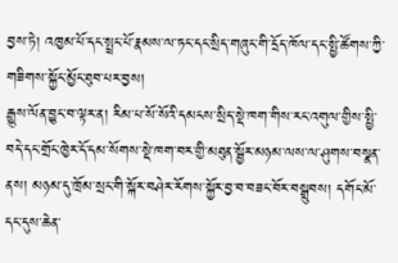བྱས་ཏེ། འཁྱམ་པོ་དང་སྤྲང་པོ་རྣམས་ལ་ཏང་དང་སྲིད་གཞུང་གི་དྲོད་ཁོལ་དང་སྤྱི་ཚོགས་ཀྱི་གཟིགས་སྐྱོང་མྱོང་ཐུབ་པར་བྱས།
རྒྱུས་ལོན་བྱུང་བ་ལྟར་ན། རིམ་པ་སོ་སོའི་དམངས་སྲིད་སྡེ་ཁག་གིས་རང་འགུལ་གྱིས་སྤྱི་བདེ་དང་གྲོང་ཁྱེར་དོ་དམ་སོགས་སྡེ་ཁག་བར་གྱི་མཐུན་སྦྱོར་མཉམ་ལས་ལ་ཤུགས་བསྣན་ནས། མཉམ་དུ་ཁྲོམ་སྲང་གི་སྐོར་བཤེར་རོགས་སྐྱོར་བྱ་བ་བཟང་བོར་བསྒྲུབས། དགོང་མོ་དང་དུས་ཆེན་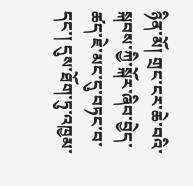ཉིན་མོ། གྲང་ངར་ཆེ་བའི་སྐབས་ཀྱི་སྐོར་ཞིབ་བྱེད་ཚད་ཇེ་མང་དུ་བཏང་བ་དང་། དུས་ཐོག་ཏུ་འཁྱམ་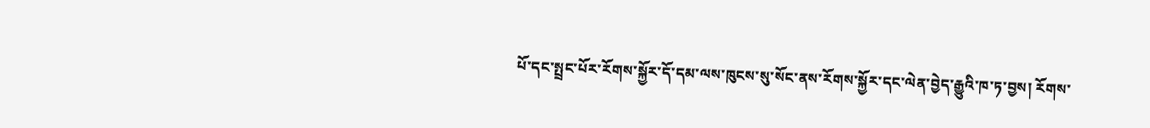པོ་དང་སྤྲང་པོར་རོགས་སྐྱོར་དོ་དམ་ལས་ཁུངས་སུ་སོང་ནས་རོགས་སྐྱོར་དང་ལེན་བྱེད་རྒྱུའི་ཁ་ཏ་བྱས། རོགས་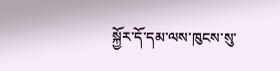སྐྱོར་དོ་དམ་ལས་ཁུངས་སུ་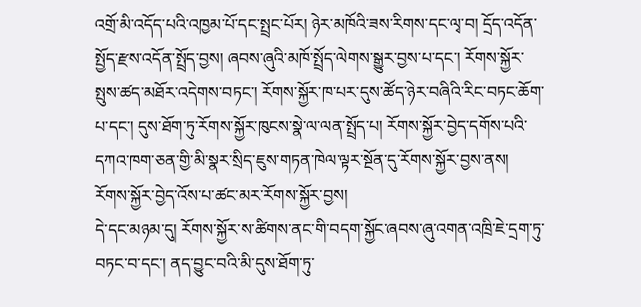འགྲོ་མི་འདོད་པའི་འཁྱམ་པོ་དང་སྤྲང་པོར། ཉེར་མཁོའི་ཟས་རིགས་དང་ལྭ་བ། དྲོད་འདོན་སྤྱོད་རྫས་འདོན་སྤྲོད་བྱས། ཞབས་ཞུའི་མཁོ་སྤྲོད་ལེགས་སྒྱུར་བྱས་པ་དང་། རོགས་སྐྱོར་སྤུས་ཚད་མཐོར་འདེགས་བཏང་། རོགས་སྐྱོར་ཁ་པར་དུས་ཚོད་ཉེར་བཞིའི་རིང་བཏང་ཆོག་པ་དང་། དུས་ཐོག་ཏུ་རོགས་སྐྱོར་ཁུངས་སྣེ་ལ་ལན་སྤྲོད་པ། རོགས་སྐྱོར་བྱེད་དགོས་པའི་དཀའ་ཁག་ཅན་གྱི་མི་སྣར་སྲིད་ཇུས་གཏན་ཁེལ་ལྟར་སྔོན་དུ་རོགས་སྐྱོར་བྱས་ནས། རོགས་སྐྱོར་བྱེད་འོས་པ་ཚང་མར་རོགས་སྐྱོར་བྱས།
དེ་དང་མཉམ་དུ། རོགས་སྐྱོར་ས་ཚིགས་ནང་གི་བདག་སྐྱོང་ཞབས་ཞུ་འགན་འཁྲི་ཇེ་དྲག་ཏུ་བཏང་བ་དང་། ནད་བྱུང་བའི་མི་དུས་ཐོག་ཏུ་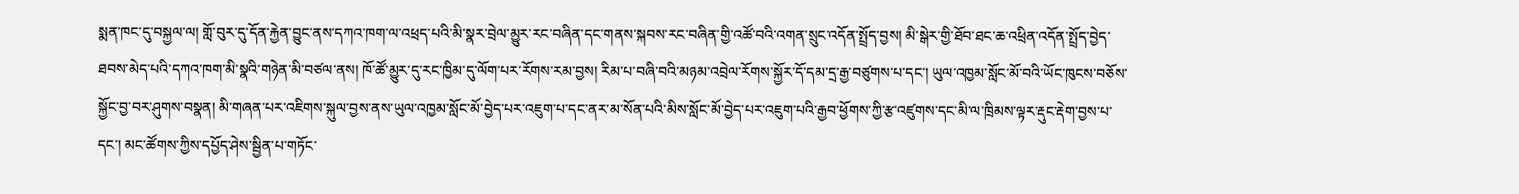སྨན་ཁང་དུ་བསྐྱལ་ལ། གློ་བུར་དུ་དོན་རྐྱེན་བྱུང་ནས་དཀའ་ཁག་ལ་འཕྲད་པའི་མི་སྣར་བྲེལ་མྱུར་རང་བཞིན་དང་གནས་སྐབས་རང་བཞིན་གྱི་འཚོ་བའི་འགན་སྲུང་འདོན་སྤྲོད་བྱས། མི་སྒེར་གྱི་ཐོབ་ཐང་ཆ་འཕྲིན་འདོན་སྤྲོད་བྱེད་ཐབས་མེད་པའི་དཀའ་ཁག་མི་སྣའི་གཉེན་མི་བཙལ་ནས། ཁོ་ཚོ་མྱུར་དུ་རང་ཁྱིམ་དུ་ལོག་པར་རོགས་རམ་བྱས། རིམ་པ་བཞི་བའི་མཉམ་འབྲེལ་རོགས་སྐྱོར་དོ་དམ་དྲ་རྒྱ་བཙུགས་པ་དང་། ཡུལ་འཁྱམ་སློང་མོ་བའི་ཡོང་ཁུངས་བཅོས་སྐྱོང་བྱ་བར་ཤུགས་བསྣན། མི་གཞན་པར་འཇིགས་སྐུལ་བྱས་ནས་ཡུལ་འཁྱམ་སློང་མོ་བྱེད་པར་འཇུག་པ་དང་ནར་མ་སོན་པའི་མིས་སློང་མོ་བྱེད་པར་འཇུག་པའི་རྒྱབ་ཕྱོགས་ཀྱི་རྩ་འཛུགས་དང་མི་ལ་ཁྲིམས་ལྟར་རྡུང་རྡེག་བྱས་པ་དང་། མང་ཚོགས་ཀྱིས་དཔྱོད་ཤེས་སྦྱིན་པ་གཏོང་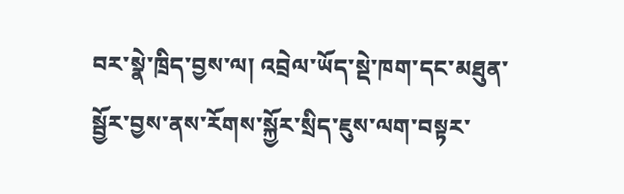བར་སྣེ་ཁྲིད་བྱས་ལ། འབྲེལ་ཡོད་སྡེ་ཁག་དང་མཐུན་སྦྱོར་བྱས་ནས་རོགས་སྐྱོར་སྲིད་ཇུས་ལག་བསྟར་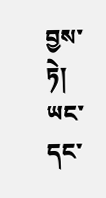བྱས་ཏེ། ཡང་དང་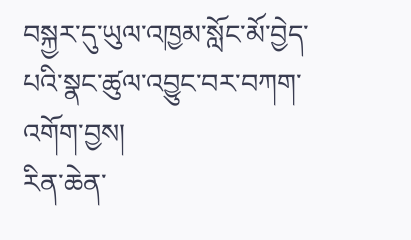བསྐྱར་དུ་ཡུལ་འཁྱམ་སློང་མོ་བྱེད་པའི་སྣང་ཚུལ་འབྱུང་བར་བཀག་འགོག་བྱས།
རིན་ཆེན་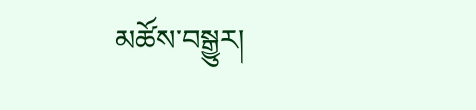མཚོས་བསྒྱུར།